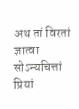अथ तां विरतां ज्ञात्वा सोऽन्यचित्तां प्रियां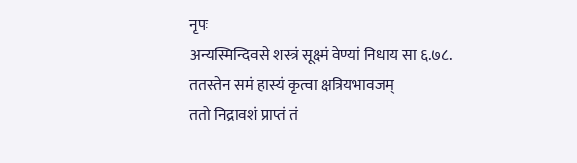नृपः
अन्यस्मिन्दिवसे शस्त्रं सूक्ष्मं वेण्यां निधाय सा ६.७८.
ततस्तेन समं हास्यं कृत्वा क्षत्रियभावजम्
ततो निद्रावशं प्राप्तं तं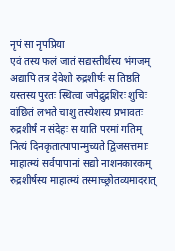नृपं सा नृपप्रिया
एवं तस्य फलं जातं सद्यस्तीर्थस्य भंगजम्
अद्यापि तत्र देवेशो रुद्रशीर्षः स तिष्ठति
यस्तस्य पुरतः स्थित्वा जपेद्रुद्रशिरः शुचिः
वांछितं लभते चाशु तस्येशस्य प्रभावतः
रुद्रशीर्षं न संदेहः स याति परमां गतिम्
नित्यं दिनकृतात्पापान्मुच्यते द्विजसत्तमाः
माहात्म्यं सर्वपापानां सद्यो नाशनकारकम् रुद्रशीर्षस्य माहात्म्यं तस्माच्छ्रोतव्यमादरात्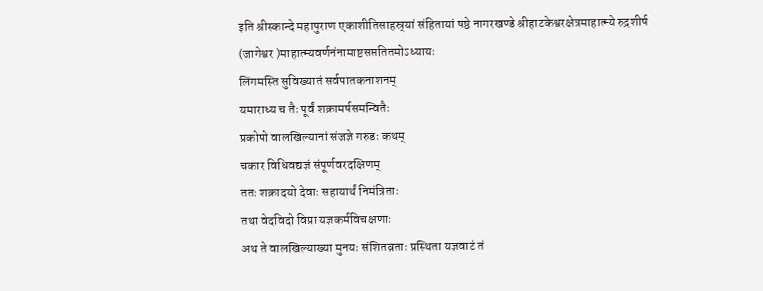इति श्रीस्कान्दे महापुराण एकाशीतिसाहस्र्यां संहितायां षष्ठे नागरखण्डे श्रीहाटकेश्वरक्षेत्रमाहात्म्ये रुद्रशीर्ष (जागेश्वर )माहात्म्यवर्णनंनामाष्टसप्ततितमोऽध्यायः
लिंगमस्ति सुविख्यातं सर्वपातकनाशनम्
यमाराध्य च तैः पूर्वं शक्रामर्षसमन्वितैः
प्रकोपो वालखिल्यानां संजज्ञे गरुडः कथम्
चकार विधिवद्यज्ञं संपूर्णवरदक्षिणम्
ततः शक्रादयो देवाः सहायार्थं निमंत्रिताः
तथा वेदविदो विप्रा यज्ञकर्मविचक्षणाः
अथ ते वालखिल्याख्या मुनयः संशितव्रताः प्रस्थिता यज्ञवाटं तं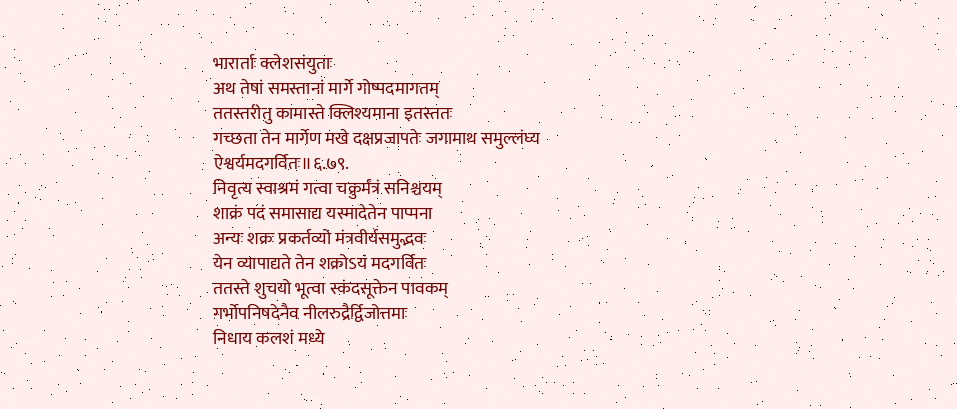भारार्ताः क्लेशसंयुताः
अथ तेषां समस्तानां मार्गे गोष्पदमागतम्
ततस्तरीतु कामास्ते क्लिश्यमाना इतस्ततः
गच्छता तेन मार्गेण मखे दक्षप्रजापतेः जगामाथ समुल्लंघ्य ऐश्वर्यमदगर्वितः॥६.७९.
निवृत्य स्वाश्रमं गत्वा चक्रुर्मंत्रं सनिश्चयम्
शाक्रं पदं समासाद्य यस्मादेतेन पाप्मना
अन्यः शक्रः प्रकर्तव्यो मंत्रवीर्यसमुद्भवः
येन व्यापाद्यते तेन शक्रोऽयं मदगर्वितः
ततस्ते शुचयो भूत्वा स्कंदसूक्तेन पावकम्
गर्भोपनिषदेनैव नीलरुद्रैर्द्विजोत्तमाः
निधाय कलशं मध्ये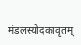मंडलस्योदकावृतम्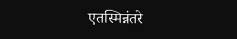एतस्मिन्नंतरे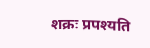शक्रः प्रपश्यति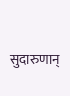सुदारुणान्